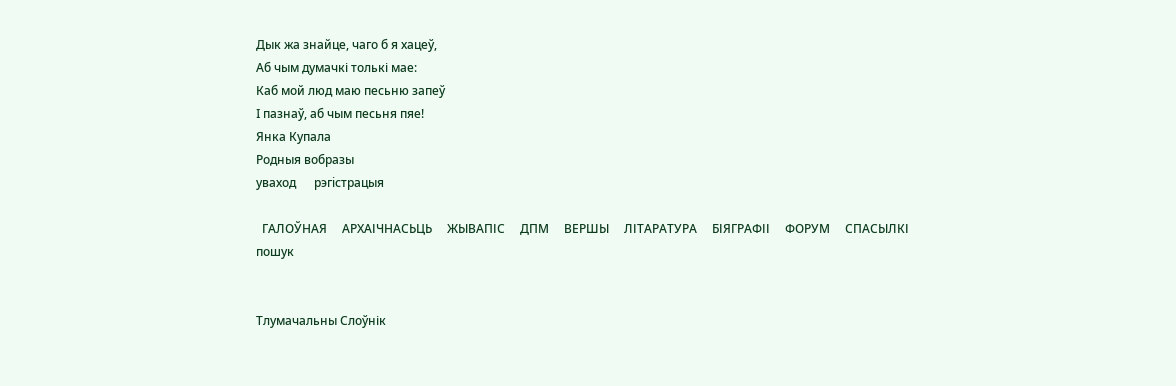Дык жа знайце, чаго б я хацеў,
Аб чым думачкі толькі мае:
Каб мой люд маю песьню запеў
I пазнаў, аб чым песьня пяе!
Янка Купала
Родныя вобразы
уваход      рэгiстрацыя

  ГАЛОЎНАЯ     АРХАІЧНАСЬЦЬ     ЖЫВАПІС     ДПМ     ВЕРШЫ     ЛІТАРАТУРА     БІЯГРАФІІ     ФОРУМ     СПАСЫЛКІ
пошук


Тлумачальны Слоўнік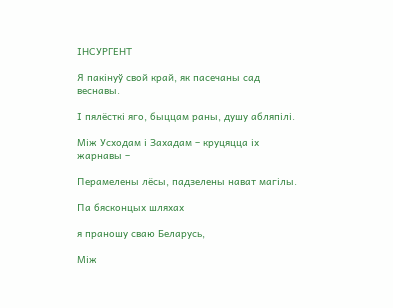ІНСУРГЕНТ

Я пакінуў свой край, як пасечаны сад веснавы.

І пялёсткі яго, быццам раны, душу абляпілі.

Між Усходам і Захадам – круцяцца іх жарнавы –

Перамелены лёсы, падзелены нават магілы.

Па бясконцых шляхах

я праношу сваю Беларусь,

Між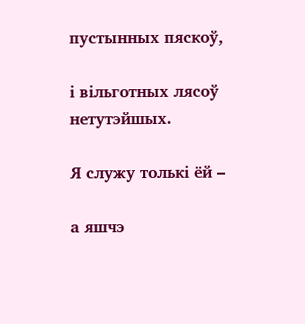пустынных пяскоў,

і вільготных лясоў нетутэйшых.

Я служу толькі ёй –

а яшчэ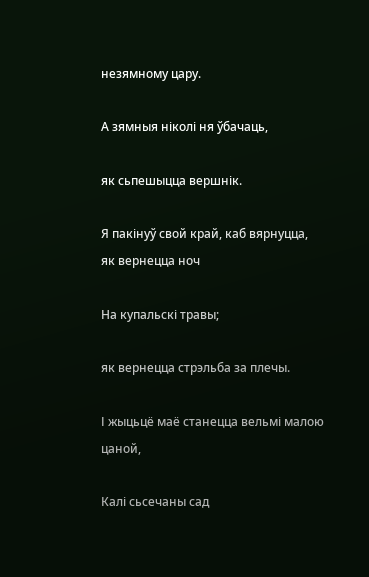незямному цару.

А зямныя ніколі ня ўбачаць,

як сьпешыцца вершнік.

Я пакінуў свой край, каб вярнуцца, як вернецца ноч

На купальскі травы;

як вернецца стрэльба за плечы.

І жыцьцё маё станецца вельмі малою цаной,

Калі сьсечаны сад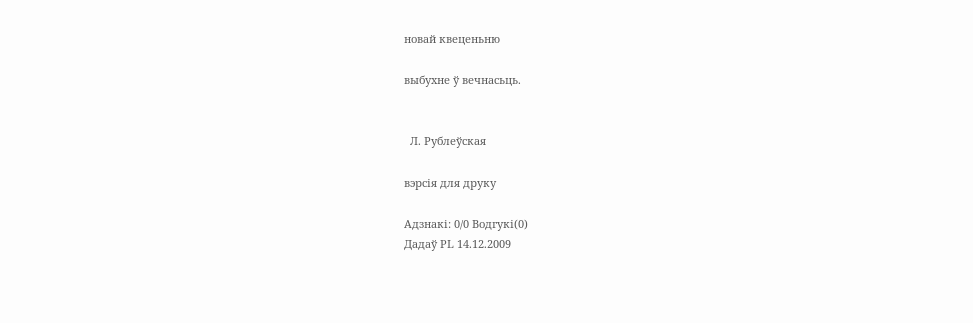новай квеценьню

выбухне ў вечнасьць.


  Л. Рублеўская

вэрсія для друку

Адзнакi: 0/0 Водгукі(0)
Дадаў PL 14.12.2009